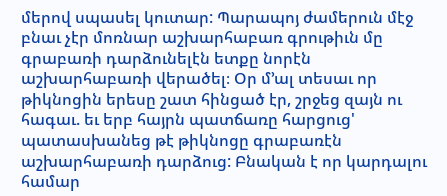մերով սպասել կուտար: Պարապոյ ժամերուն մէջ բնաւ չէր մոռնար աշխարհաբառ գրութիւն մը գրաբառի դարձունելէն ետքը նորէն աշխարհաբառի վերածել։ Օր մ՚ալ տեսաւ որ թիկնոցին երեսը շատ հինցած էր, շրջեց զայն ու հագաւ. եւ երբ հայրն պատճառը հարցուց' պատասխանեց թէ թիկնոցը գրաբառէն աշխարհաբառի դարձուց: Բնական է որ կարդալու համար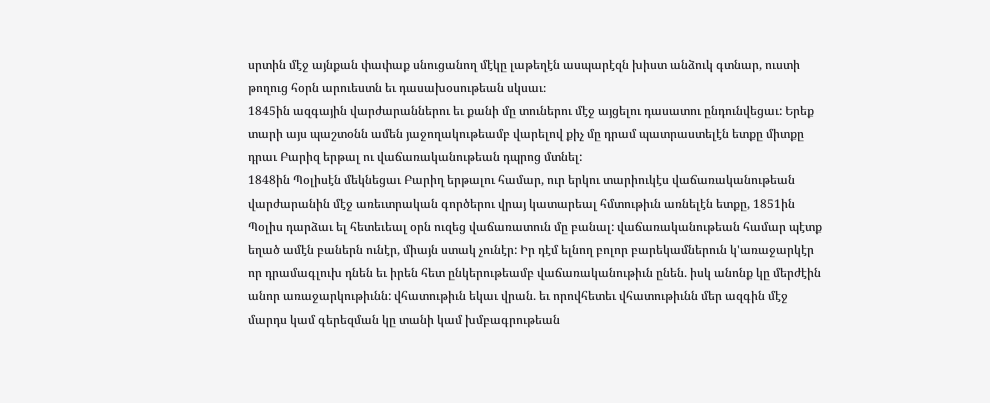սրտին մէջ այնքան փափաք սնուցանող մէկը լաթեղէն ասպարէզն խիստ անձուկ գտնար, ուստի թողուց հօրն արուեստն եւ դասախօսութեան սկսաւ։
1845ին ազգային վարժարաններու եւ քանի մը տուներու մէջ այցելու դասատու ընդունվեցաւ: Երեք տարի այս պաշտօնն ամեն յաջողակութեամբ վարելով քիչ մը դրամ պատրաստելէն ետքը միտքը դրաւ Բարիզ երթալ ու վաճառականութեան դպրոց մտնել:
1848ին Պօլիսէն մեկնեցաւ Բարիղ երթալու համար, ուր երկու տարիուկէս վաճառականութեան վարժարանին մէջ առեւտրական գործերու վրայ կատարեալ հմտութիւն առնելէն ետքը, 1851ին Պօլիս դարձաւ ել հետեւեալ օրն ուզեց վաճառատուն մը բանալ: վաճառականութեան համար պէտք եղած ամէն բաներն ունէր, միայն ստակ չունէր: Իր դէմ ելնող բոլոր բարեկամներուն կ'առաջարկէր որ դրամագլուխ դնեն եւ իրեն հետ ընկերութեամբ վաճառականութիւն ընեն. իսկ անոնք կը մերժէին անոր առաջարկութիւնն: վհատութիւն եկաւ վրան. եւ որովհետեւ վհատութիւնն մեր ազգին մէջ մարդս կամ գերեզման կը տանի կամ խմբագրութեան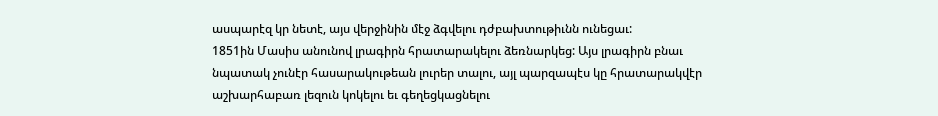ասպարէզ կր նետէ, այս վերջինին մէջ ձգվելու դժբախտութիւնն ունեցաւ:
1851ին Մասիս անունով լրագիրն հրատարակելու ձեռնարկեց: Այս լրագիրն բնաւ նպատակ չունէր հասարակութեան լուրեր տալու, այլ պարզապէս կը հրատարակվէր աշխարհաբառ լեզուն կոկելու եւ գեղեցկացնելու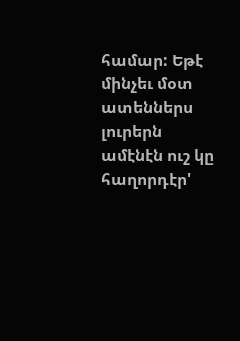համար: Եթէ մինչեւ մօտ ատեններս լուրերն ամէնէն ուշ կը հաղորդէր'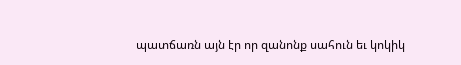պատճառն այն էր որ զանոնք սահուն եւ կոկիկ